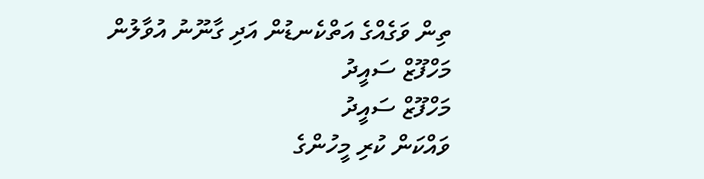ތިން ވަގެއްގެ އަތްކެނޑުން އަދި ގާނޫނު އުވާލުން
މަހްފޫޒް ސައީދު
މަހްފޫޒް ސައީދު
ވައްކަން ކުރި މީހުންގެ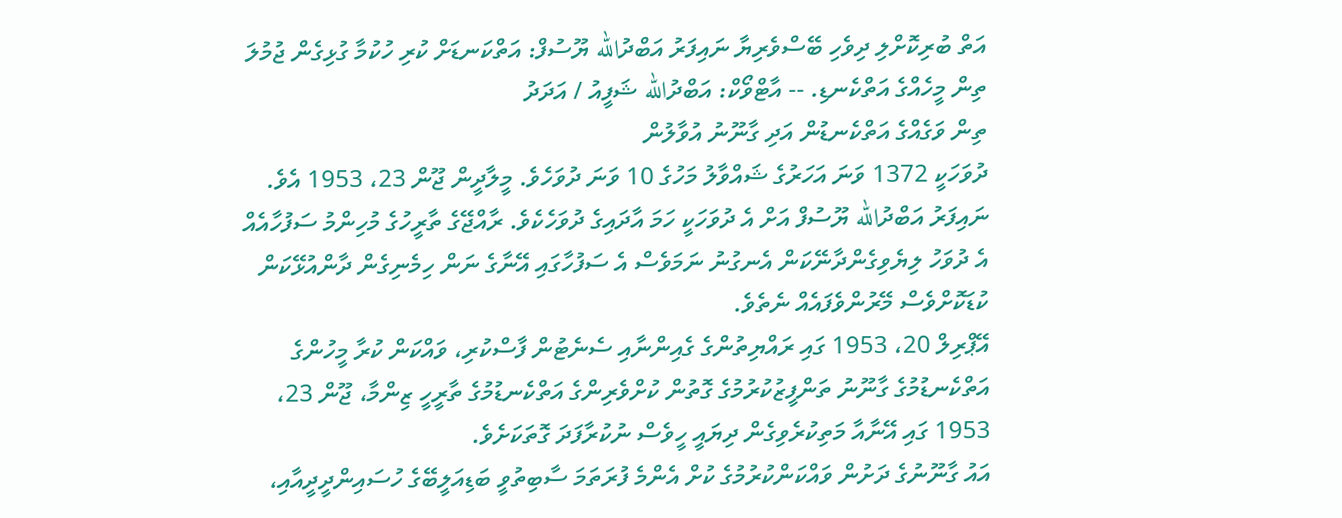އަތް ބުރިކޮށްލި ދިވެހި ބޭސްވެރިޔާ ނައިފަރު އަބްދުالله ޔޫސުފް: އަތްކަނޑަށް ކުރި ހުކުމާ ގުޅިގެން ޖުމުލަ ތިން މީހެއްގެ އަތްކެނޑި. -- އާޓްވޯކް: އަބްދުالله ޝަފީއު / އަދަދު
ތިން ވަގެއްގެ އަތްކެނޑުން އަދި ގާނޫނު އުވާލުން
ދުވަހަކީ 1372 ވަނަ އަހަރުގެ ޝައްވާލު މަހުގެ 10 ވަނަ ދުވަހެވެ. މީލާދީން ޖޫން 23، 1953 އެވެ. ނައިފަރު އަބްދުالله ޔޫސުފް އަށް އެ ދުވަހަކީ ހަމަ އާދައިގެ ދުވަހެކެވެ. ރާއްޖޭގެ ތާރީހުގެ މުހިންމު ސަފުހާއެއް އެ ދުވަހު ލިޔެވިގެންދާނޭކަން އެނގުނު ނަމަވެސް އެ ސަފުހާގައި އޭނާގެ ނަން ހިމެނިގެން ދާންއުޅޭކަން ކުޑަކޮށްވެސް މޭރުންވެފައެއް ނެތެވެ.
އޭޕްރިލް 20، 1953 ގައި ރައްޔިތުންގެ ގެއިންނާއި ސެނެޓުން ފާސްކުރި، ވައްކަން ކުރާ މީހުންގެ އަތްކެނޑުމުގެ ގާނޫނު ތަންފީޒުކުރުމުގެ ގޮތުން ކުށްވެރިންގެ އަތްކެނޑުމުގެ ތާރީހީ ޒިންމާ، ޖޫން 23، 1953 ގައި އޭނާއާ މަތިކުރެވިގެން ދިޔައީ ހީވެސް ނުކުރާފަދަ ގޮތަކަށެވެ.
އައު ގާނޫނުގެ ދަށުން ވައްކަންކުރުމުގެ ކުށް އެންމެ ފުރަތަމަ ސާބިތުވީ ބަޑިއަލީބޭގެ ހުސައިންދީދީއާއި،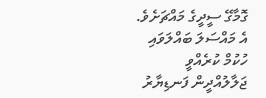ގޮމާގޭ ސީދީގެ މައްޗަށެވެ. އެ މައްސަލަ ބައްލަވައި ހުކުމް ކުރެއްވީ ޖަލާލުއްދީން ފަނޑިޔާރު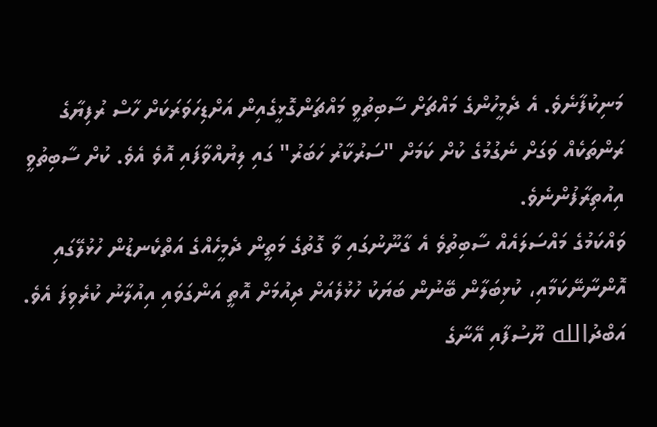މަނިކުފާނެވެ. އެ ދެމީހުންގެ މައްޗަށް ސާބިތުވީ މައްޗަންގޮޅީގެއިން އަށްޑިހަވަރަކަށް ހާސް ރުފިޔާގެ ރަންތަކެއް ވަގަށް ނެގުމުގެ ކުށް ކަމަށް "ސަރުކާރު ހަބަރު" ގައި ލިޔުއްވާފައި އޮވެ އެވެ. ކުށް ސާބިތުވީ އިއުތިރާފުންނެވެ.
ވައްކަމުގެ މައްސަލައެއް ސާބިތުވެ އެ ގާނޫނުގައި ވާ ގޮތުގެ މަތީން ދެމީހެއްގެ އަތްކެނޑުން ހުޅުލޭގައި އޮންނާނޭކަމާއި، ކުޅިބަލާން ބޭނުން ބަޔަކު ހުޅުލެއަށް ދިއުމަށް އޮތީ އަންގަވައި އިއުލާނު ކުރެވިފަ އެވެ. އަބްދުالله ޔޫސުފާއި އޭނާގެ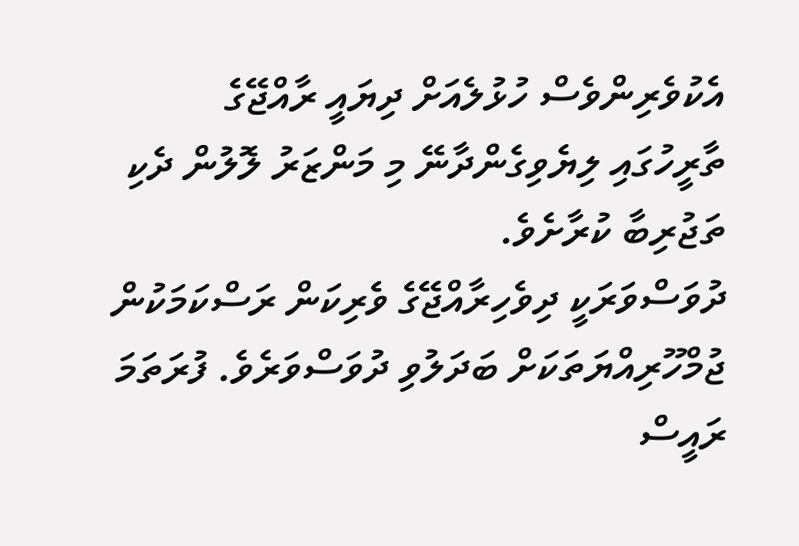އެކުވެރިންވެސް ހުޅުލެއަށް ދިޔައީ ރާއްޖޭގެ ތާރީހުގައި ލިޔެވިގެންދާނޭ މި މަންޒަރު ލޮލުން ދެކި ތަޖުރިބާ ކުރާށެވެ.
ދުވަސްވަރަކީ ދިވެހިރާއްޖޭގެ ވެރިކަން ރަސްކަމަކުން ޖުމްހޫރިއްޔަތަކަށް ބަދަލުވި ދުވަސްވަރެވެ. ފުރަތަމަ ރައީސް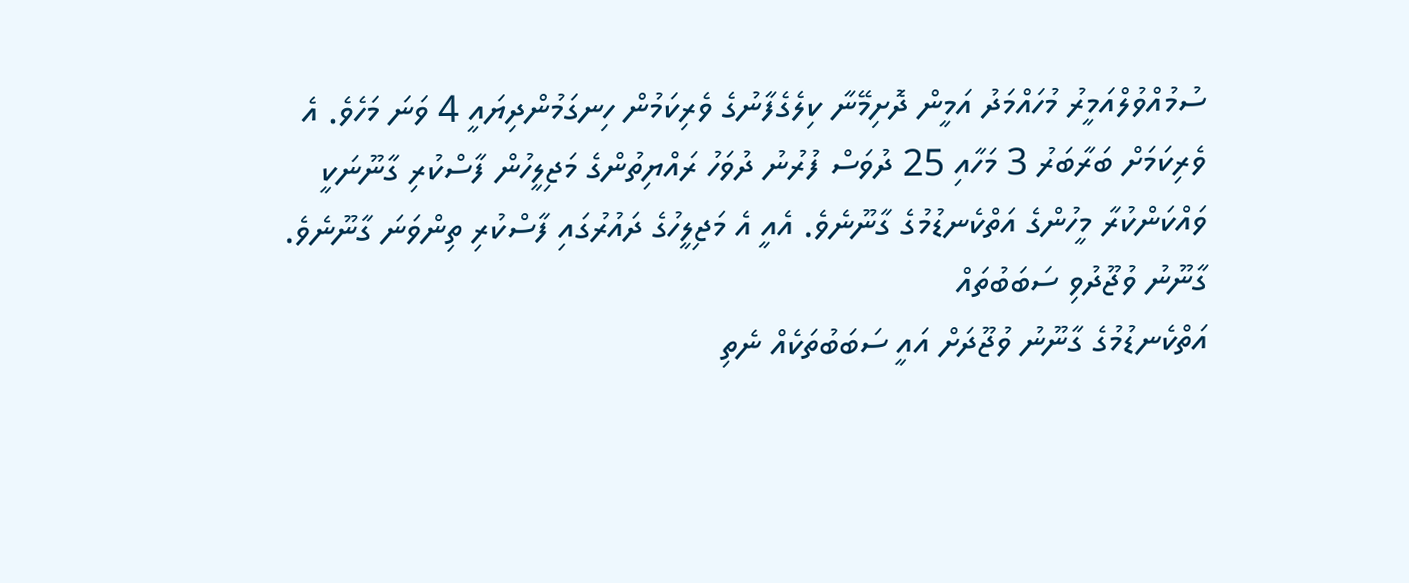ސުމުއްވުލްއަމީރު މުހައްމަދު އަމީން ދޮށިމޭނާ ކިލެގެފާނުގެ ވެރިކަމުން ހިނގަމުންދިޔައީ 4 ވަނަ މަހެވެ. އެ ވެރިކަމަށް ބަރާބަރު 3 މަހާއި 25 ދުވަސް ފުރުނު ދުވަހު ރައްޔިތުންގެ މަޖިލީހުން ފާސްކުރި ގާނޫނަކީ ވައްކަންކުރާ މީހުންގެ އަތްކެނޑުމުގެ ގާނޫނެވެ. އެއީ އެ މަޖިލީހުގެ ދައުރުގައި ފާސްކުރި ތިންވަނަ ގާނޫނެވެ.
ގާނޫނު ވުޖޫދުވި ސަބަބުތައް
އަތްކެނޑުމުގެ ގާނޫނު ވުޖޫދަށް އައީ ސަބަބުތަކެއް ނެތި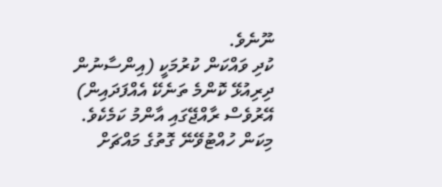ނޫނެވެ.
ކުދި ވައްކަން ކުރުމަކީ (އިންސާނުން ދިރިއުޅޭ ކޮންމެ ތަނެކޭ އެއްފަދައިން) އޭރުވެސް ރާއްޖޭގައި އާންމު ކަމެކެވެ. މިކަން ހުއްޓުވޭނޭ ގޮތުގެ މައްޗަށް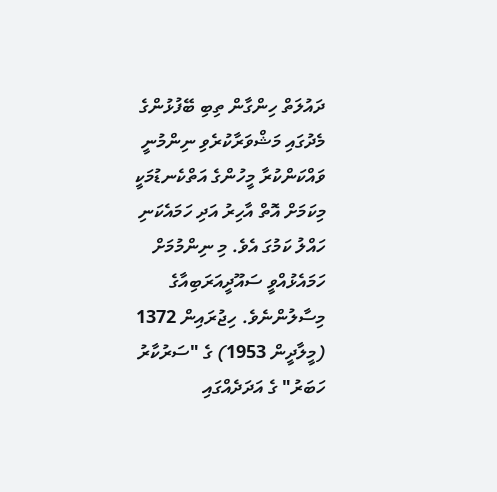ދައުލަތް ހިންގާން ތިބި ބޭފުޅުންގެ މެދުގައި މަޝްވަރާކުރެވި ނިންމުނީ ވައްކަންކުރާ މީހުންގެ އަތްކެނޑުމަކީ މިކަމަށް އޮތް އާހިރު އަދި ހަމައެކަނި ހައްލު ކަމުގަ އެވެ. މި ނިންމުމަށް ހަމައެޅުއްވީ ސައޫދީއަރަބިއާގެ މިސާލުންނެވެ. ހިޖުރައިން 1372 (މީލާދީން 1953) ގެ "ސަރުކާރު ހަބަރު" ގެ އަދަދެއްގައި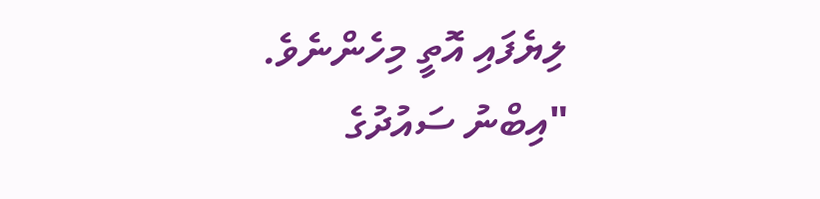ލިޔެފައި އޮތީ މިހެންނެވެ.
"އިބްނު ސައުދުގެ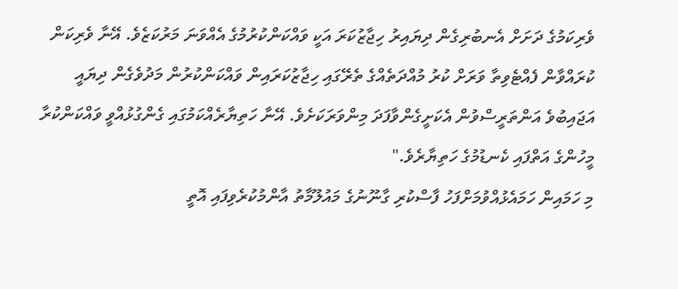ވެރިކަމުގެ ދަށަށް އެނބުރިގެން ދިޔައިރު ހިޖާޒުކަރަ އަކީ ވައްކަންކުރުމުގެ އެއްވަނަ މަރުކަޒެވެ. އޭނާ ވެރިކަން ކުރައްވާން ފެއްޓެވިތާ ވަރަށް ކުރު މުއްދަތެއްގެ ތެރޭގައި ހިޖާޒުކަރައިން ވައްކަންކުރުން މަދުވެގެން ދިޔައީ އަޖައިބުވެ އަންތަރީސްވުން އެކަށީގެންވާފަދަ މިންވަރަކަށެވެ. އޭނާ ހަތިޔާރެއްކަމުގައި ގެންގުޅުއްވީ ވައްކަންކުރާ މީހުންގެ އަތްފައި ކެނޑުމުގެ ހަތިޔާރެވެ."
މި ހަމައިން ހަމައެޅުއްވުމަށްފަހު ފާސްކުރި ގާނޫނުގެ މައުލޫމާތު އާންމުކުރެވިފައި އޮތީ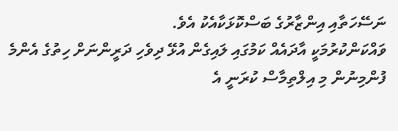ނަސޭހަތާއި އިންޒާރުގެ ބަސްކޮޅަކާއެކު އެވެ.
ވައްކަންކުރުމަކީ އާދައެއް ކަމުގައި ލައިގެން އުޅޭ ދިވެހި ދަރީންނަށް ހިތުގެ އެންމެ ފުންމިނުން މި އިލްތިމާސް ކުރަނީ އެ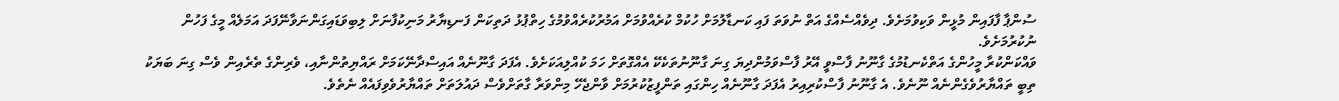ސުންޕާ ފާފައިން މުޅީން ވަކިވުމަށެވެ. ދިވެއްސެއްގެ އަތް ނުވަތަ ފައި ކަނޑާލުމަށް ހުކުމް ކުރެއްވުމަށް އަމުރުކުރެއްވުމުގެ ހިތްޕުޅު ދަތިކަން ފަނޑިޔާރު މަނިކުފާނަށް ލިބިވަޑައިގަންނަވާނޭފަދަ އަމަލެއް މީގެ ފަހުން ނުކުރުމަށެވެ.
ވައްކަންކުރާ މީހުންގެ އަތްކެނޑުމުގެ ގާނޫނު ފާސްވީ އޭރު ފާސްވަމުންދިޔަ ގިނަ ގާނޫނުތަކެކޭ އެއްގޮތަށް ހަމަ ކުއްލިއަކަށެވެ. އެފަދަ ގާނޫނެއް އައިސްދާނޭކަމަށް ރައްޔިތުންނާއި، ވެރިންގެ ތެރެއިން ވެސް ގިނަ ބަޔަކު ތިބީ ތައްޔާރުވެގެންނެއް ނޫނެވެ. އެ ގާނޫނު ފާސްކުރިއިރު އެފަދަ ގާނޫނެއް ހިންގައި ތަންފީޒުކުރުމަށް ވާންޖެހޭ މިންވަރާ ގާތަށްވެސް ދައުލަތަށް ތައްޔާރުވެވިފައެއް ނެތެވެ.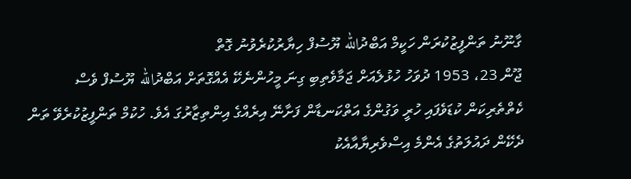ގާނޫނު ތަންފީޒުކުރަން ހަކީމް އަބްދުالله ޔޫސުފް ހިޔާރުކުރެވުނު ގޮތް
ޖޫން 23، 1953 ދުވަހު ހުޅުލެއަށް ޖަމާވެތިބި ގިނަ މީހުންނެކޭ އެއްގޮތަށް އަބްދުالله ޔޫސުފް ވެސް ކެތްތެރިކަން ކުޑަވެފައި ހުރީ ވަގުންގެ އަތްކަނޑާން ފަށާނޭ އިރެއްގެ އިންތިޒާރުގަ އެވެ. ހުކުމް ތަންފީޒުކުރެވޭ ތަން ދެކޭން ދައުލަތުގެ އެންމެ އިސްވެރިޔާއާއެކު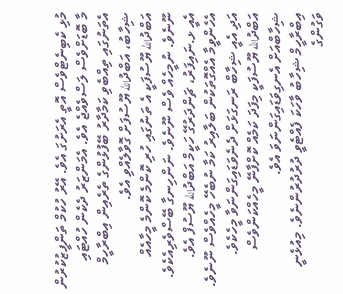މުޅި ކެބިނެޓްވެސް އޮތީ އެރަށުގަ އެވެ. އޭރު ހުކުމް ތަންފީޒުކުރުން މާ ބޮޑަށްވެސް ލަސްވެއްޖެ އެވެ. އެމަންޒަރު ދެކެން ހުއްޓައި އެތަނުގައި ތިއްބެވި ކަމާދާރު ބޭފުޅުންގެ ތެރެއިން އިބްރާހީމް ޝިހާބު، އަބްދުالله ޔޫސުފަށް ގޮވާލެއްވި އެވެ.
އަބްދުالله ޔޫސުފަކީ އެ ތަނުގައި ހުރި ކޮންމެ ކޮންމެ މީހާއެއް ނޫނެވެ. ނުމީހެއް ވެސް ނޫނެވެ. ނަންހިނގާ ބޭސްވެރިއެކެވެ. އެއީ ޅ.ނައިފަރު، ޗަންދަރުގޭ ހަކީމް އަބްދުالله ޔޫސުފް އެވެ. އެހެންވީމާ އެއްގޮތަކުން ބަލާއިރު ކަމާ ނުބެހޭ މީހެއްވެސް ނޫނެވެ. އަދި އެއީ ޝިހާބް ރަނގަޅަށް ދެނެވަޑައިގަންނަވާ މީހެކެވެ. އަބްދުالله ޔޫސުފަކީ މިފަދަ ކަމެއް ކޮށްފާނޭ މީހެއްކަންވެސް ޝިހާބްއަށް އެނގިވަޑައިގަންނަވަ އެވެ.
އިބްރާހީމް ޝިހާބު ވާހަކަ ފެއްޓެވީ ދުރުދުރުންނެވެ. މިއުޅެނީ ވަގުންގެ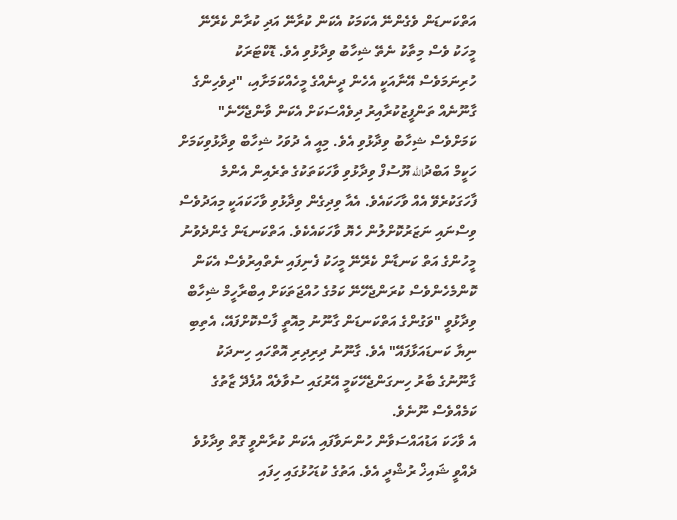އަތްކަނޑަން ވެގެންނޭ އެކަމަކު އެކަން ކުރާނޭ އަދި ކުރާން ކެރޭނޭ މީހަކު ވެސް މިތާކު ނެތޭ ޝިހާބު ވިދާޅުވި އެވެ. ޑޮކްޓަރަކު ހުރިނަމަވެސް އޭނާއަކީ އެހެން ދީނެއްގެ މީހެއްކަމަށާއި، "ދިވެހިންގެ ގާނޫނެއް ތަންފީޒުކުރާއިރު ދިވެއްސަކަށް އެކަން ވާންޖެހޭނެ" ކަމަށްވެސް ޝިހާބު ވިދާޅުވި އެވެ. މިއީ އެ ދުވަހު ޝިހާބް ވިދާޅުވިކަމަށް ހަކީމް އަބްދުالله ޔޫސުފް ވިދާޅުވި ވާހަކަތަކުގެ ތެރެއިން އެންމެ ފާހަގަކުރެވޭ އެއް ވާހަކައެވެ. އެއާ ވިދިގެން ވިދާޅުވި ވާހަކައަކީ މިއަދުވެސް ވިސްނައި ނަޒަރުކޮށްލުން ހެޔޮ ވާހަކައެކެވެ. އަތްކަނޑަން ގެންދެވުނު މީހުންގެ އަތް ކަނޑާން ކެރޭނޭ މީހަކު ފެނިފައި ނެތްއިރުވެސް އެކަން ކޮންމެހެންވެސް ކުރަންޖެހޭނޭ ކަމުގެ ހުއްޖަތަކަށް އިބްރާހީމް ޝިހާބް ވިދާޅުވީ "ވަގުންގެ އަތްކަނޑަން ގާނޫނު މިއޮތީ ފާސްކޮށްފައޭ، އެތިބި ނިޔާ ކަނޑައަޅާފައޭ" އެވެ. ގާނޫނު ދިރިދިރި އޮތްހައި ހިނދަކު ގާނޫނުގެ ބާރު ހިނގަންޖެހޭކަމީ އޭރުގައި ސުވާލެއް އުފެދޭ ޒާތުގެ ކަމެއްވެސް ނޫނެވެ.
އެ ވާހަކަ އަޑުއައްސަވާން ހުންނަވާފައި އެކަން ކުރާންވީ ގޮތް ވިދާޅުވެ ދެއްވީ ޝައިޚް ރުޝްދީ އެވެ. އަތުގެ ކުޑަހުޅުގައި ހިފައި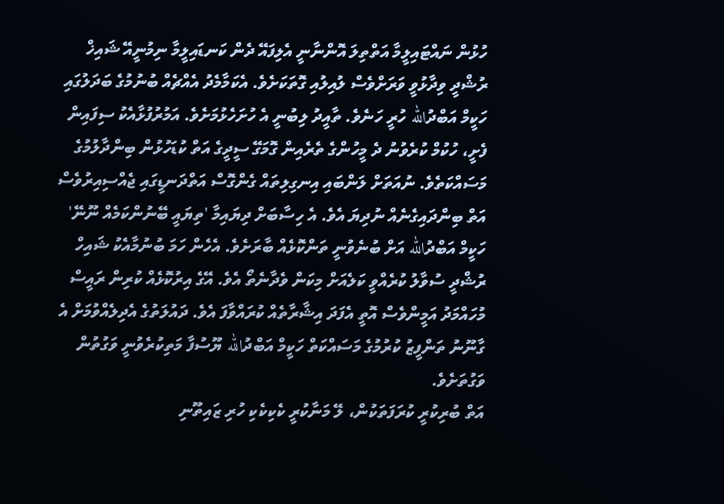ހުޅުން ނައްޓައިލީމާ އަތްތިލަ އޮންނާނީ އެލިފައޭ ދެން ކަނޑައިލީމާ ނިމުނީއޭ ޝައިޚް ރުޝްދީ ވިދާޅުވީ ވަރަށްވެސް ލުއިލުއި ގޮތަކަށެވެ. އެކަމާމެދު އެއްޗެއް ބުނުމުގެ ބަދަލުގައި ހަކީމް އަބްދުالله ހުރީ ހަނެވެ. ތާއީދު ލިބުނީ އެ ހުށަހެޅުމަށެވެ. އަމުރުފުޅާއެކު ސިފައިން ފެށީ، ހުކުމް ކުރެވުނު ދެ މީހުންގެ ތެރެއިން ގޮމަގޭ ސީދީގެ އަތް ކުޑަހުޅުން ބިންދާލުމުގެ މަސައްކަތެވެ. ނުއަތަށް ލަންބައި އިނގިލިތައް ގެންގޮސް އަތްދަނޑީގައި ޖެއްސިއިރުވެސް އަތް ބިންދައިގެނެއް ނުދިޔަ އެވެ. އެ ހިސާބަށް ދިޔައިމާ 'ތިޔައީ ބޭނުންކަމެއް ނޫނޭ' ހަކީމް އަބްދުالله އަށް ބުނެވުނީ ތަންކޮޅެއް ބާރަށެވެ. އެހެން ހަމަ ބުނުމާއެކު ޝައިހް ރުޝްދީ ސުވާލު ކުރެއްވީ ކަލެއަށް މިކަން ވެދާނެތޯ އެވެ. އޭގެ އިރުކޮޅެއް ކުރިން ރައީސް މުހައްމަދު އަމީންވެސް އޮތީ އެފަދަ އިޝާރާތެއް ކުރައްވާފަ އެވެ. ދައުލަތުގެ އެދިލެއްވުމަށް އެ ގާނޫނު ތަންފީޒު ކުރުމުގެ މަސައްކަތް ހަކީމް އަބްދުالله ޔޫސުފާ މަތިކުރެވުނީ ވަގުތުން ވަގުތަށެވެ.
އަތް ބުރިކުރީ ކުރަފަތަކުން، ލޭ މަނާކުރީ ކެކިކެކި ހުރި ޒައިތޫނި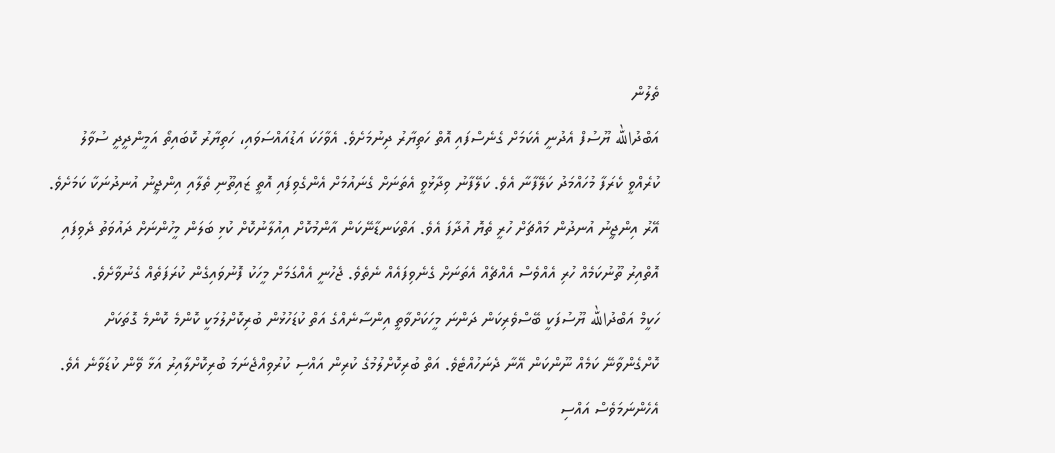ތެލުން
އަބްދުالله ޔޫސުފް އެދުނީ އެކަމަށް ގެނެސްފައި އޮތް ހަތިޔާރު ދިނުމަށެވެ. އެވާހަކަ އަޑުއައްސަވައި، ހަތިޔާރު ކޮބައިތޯ އަމީންދީދީ ސުވާލު ކުރެއްވީ ކެރަފާ މުހައްމަދު ކަލޭފާނާ އެވެ. ކަލޭފާނު ވިދާޅުވީ އެތަނަށް ގެނައުމަށް އެންގެވިފައި އޮތީ ޒައިތޫނި ތެލާއި އިންޖީނު އުނދުނަކާ ކަމަށެވެ. އޭރު އިންޖީނު އުނދުން މައްޗަށް ހުރީ ތެޔޮ އުދާފަ އެވެ. އަތްކަނޑާނޭކަން އާންމުކޮށް އިއުލާނުކޮށް ކުޅި ބަލަން މީހުންނަށް ދައުވަތު ދެވިފައި އޮތްއިރު ތޫނުކަމެއް ހުރި އެއްވެސް އެއްޗެއް އެތަނަށް ގެނެވިފައެއް ނެތެވެ. ޖެހުނީ އެއްގަމަށް މީހަކު ފޮނުވައިގެން ކުރަފަތެއް ގެނުވާށެވެ.
ހަކީމް އަބްދުالله ޔޫސުފަކީ ބޭސްވެރިކަން ދަންނަ މީހަކަށްވާތީ އިންސާނެއްގެ އަތް ކުޑަހުޅުން ބުރިކޮށްލުމަކީ ކޮންމެ ކޮންމެ ގޮތަކަށް ކޮށްގެންވާނޭ ކަމެއް ނޫންކަން އޭނާ ދެނަހުއްޓެވެ. އަތް ބުރިކޮށްލުމުގެ ކުރިން އައްސި ކުރުވިއްޖެނަމަ ބުރިކޮށްލާއިރު އަޅާ ވޭން ކުޑަވާނެ އެވެ. އެހެންނަމަވެސް އައްސި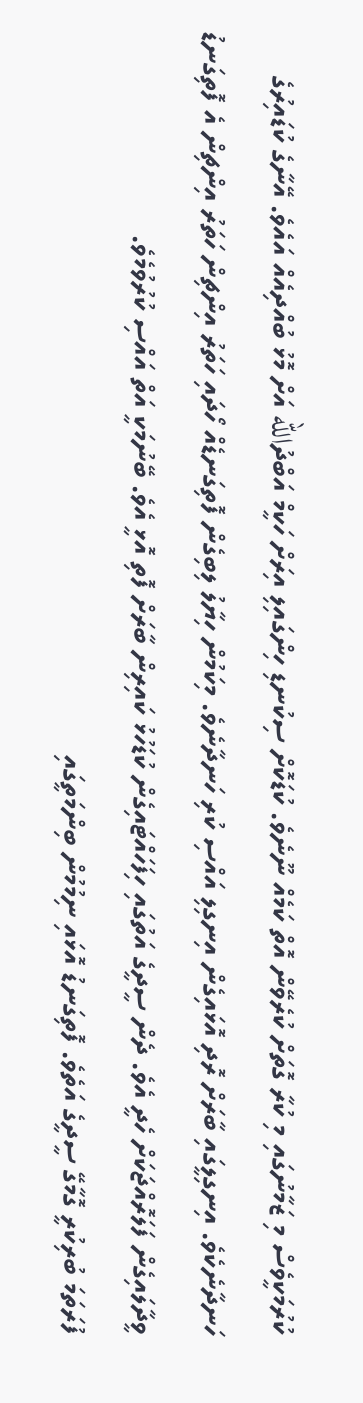ކުރުމަކީވެސް މި ޒަމާނުގައި މި ކުރާ ގޮތަށް ކުރެވޭން އޮތް ކަމެއް ނޫނެވެ. ކުޑަކޮށް ސިކުނޑި ހިންގައިލި އިރަށް ހަކީމް އަބްދުالله އަށް މޮޅު ބުއްދިއެއް އައެވެ. އޭނާގެ ކުޑައިރުގެ ހަނދާނެކެވެ. އިނގިލީގައި ބާރަށް ރޮދި އޮޅައިގެން އިނގިލި އައްސި ކުރި ހަނދާނެވެ. މިކަމުން ހިޔާލު ލިބިގެން ފޮތިގަނޑެއް ހޯދައި ހަތަރު އިންޗިން ހަތަރު އިންޗިން އެ ފޮތިގަނޑު ވީދާލައިގެން ފަލަރޮއްޖަކަށް ހެދީ އެވެ. ދެން ސީދީގެ އަތުގައި ހިފަހައްޓައިގެން ކުޑަހުޅު ކައިރިން ބާރަށް ފޮތި އޮޅީ އެވެ. ބޭނުމަކީ އަތް އައްސި ކުރުވުމެވެ.
ފުރަތަމަ ބުރިކުރީ ގޮމާގޭ ސީދީގެ އަތެވެ. ފޮތިގަނޑު އޮޅައި ނިމުމުން ބިންމަތީގައި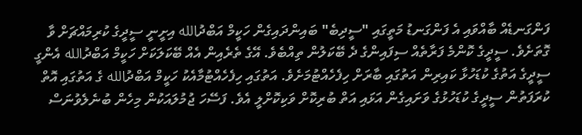ފަންގަނޑެއް ބާއްވައި އެ ފަންގަނޑު މަތީގައި "ސީދިބެ" ބައިންދައިގެން ހަކީމް އަބްދުالله އިށީނީ ސީދީގެ ކުރިމައްޗަށް ވާ ގޮތަށެވެ. ސީދީގެ ކޮންމެ ފަރާތެއް ސިފައިންގެ ދެ ބޭކަލުން ތިއްބެވެ. އޭގެ ތެރެއިން އެއް ބޭކަލަކަށް ހަކީމް އަބްދުالله އެންގީ ސީދީގެ އަތުގެ ކުޑަހުޅާ ކައިރިން އަތުގައި ބާރަށް ހިފެހެއްޓުމަށެވެ. އަތުގައި ހިފެހެއްޓުމާއެކު ހަކީމް އަބްދުالله ގެ އަތުގައި އޮތް ކުރަފަތުން ސީދީގެ ކުޑަހުޅުގެ ވަށައިގެން އަޅައި އަތް ބުރިކޮށް ވަކިކޮށްލީ އެވެ. ފަސޭހަ ޖުމުލައަކުން މިހެން ބުނެލެވުނަސް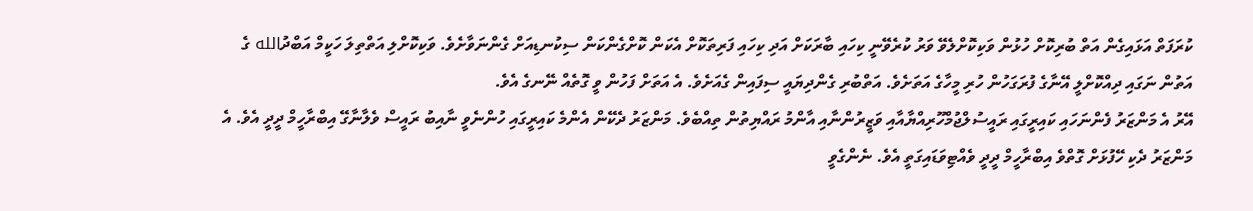ކުރަފަތް އަޅައިގެން އަތް ބުރިކޮށް ހުޅުން ވަކިކޮށްލެވޭ ވަރު ކުރެވޭނީ ކިހައި ބާރަކަށް އަދި ކިހައި ފަރިތަކޮށް އެކަން ކޮށްގެންކަން ސިކުނޑިއަށް ގެންނަވާށެވެ. ވަކިކޮށްލި އަތްތިލަ ހަކީމް އަބްދުالله ގެ އަތުން ނަގައި ދިއްކޮށްލީ އޭނާގެ ފުރަގަހުން ހުރި މީހާގެ އަތަށެވެ. އަތްބުރި ގެންދިޔައީ ސިފައިން ގެއަށެވެ. އެ އަތަށް ފަހުން ވީ ގޮތެއް ނޭނގެ އެވެ.
އޭރު އެ މަންޒަރު ފެންނަހައި ކައިރީގައި ރައީސުލްޖުމްހޫރިއްޔާއާއި ވަޒީރުންނާއި އާންމު ރައްޔިތުން ތިއްބެވެ. މަންޒަރު ދެކޭން އެންމެ ކައިރީގައި ހުންނެވީ ނާއިބު ރައީސް ވެލާނާގޭ އިބްރާހީމް ދީދީ އެވެ. އެ މަންޒަރު ދެކި ހޭފުޅަށް ގޮތްވެ އިބްރާހީމް ދީދީ ވެއްޓިވަޑައިގަތީ އެވެ. ނެންގެވީ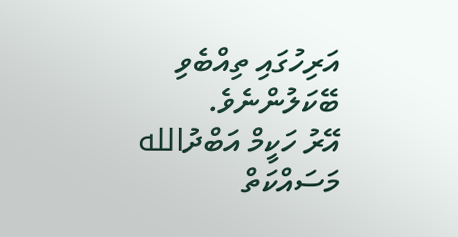އަރިހުގައި ތިއްބެވި ބޭކަލުންނެވެ.
އޭރު ހަކީމް އަބްދުالله މަސައްކަތް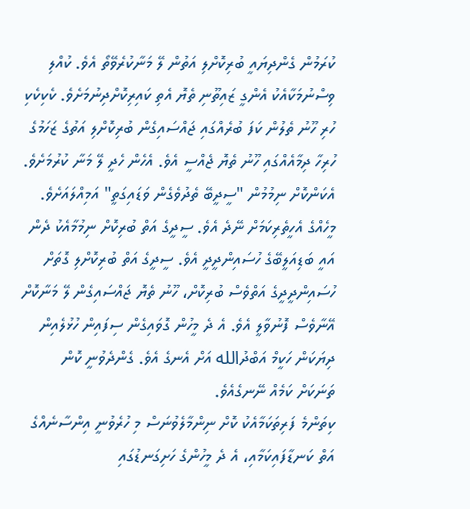ކުރަމުން ގެންދިޔައީ ބުރިކޮށްލި އަތުން ލޭ މަނާކުރެވޭތޯ އެވެ. ކުއްލި ވިސްނުމަކާއެކު އެންގީ ޒައިތޫނި ތެޔޮ އެތި ކައިރިކޮށްދިނުމަށެވެ. ކެކިކެކި ހުރި ހޫނު ތެލުން ކަފަ ބުރެއްގައި ޖައްސައިގެން ބުރިކޮށްލި އަތުގެ ޒަހަމުގެ ހުރިހާ ދިމާއެއްގައި ހޫނު ތެޔޮ ޖެއްސީ އެވެ. އެހެން ހެދީ ލޭ މަނާ ކުރުމަށެވެ. އެކަންކޮށް ނިމުމުން "ސީދީބޭ ތެދުވެގެން ވަޑައިގަތީ" އަމިއްލައަށެވެ. މީހެއްގެ އެހީތެރިކަމަށް ނޭދެ އެވެ. ސީދީގެ އަތް ބުރިކޮށް ނިމުމާއެކު ދެން އައީ ބަޑިއަލީބޭގެ ހުސައިންދީދީ އެވެ. ސީދީގެ އަތް ބުރިކޮށްލި ގޮތަށް ހުސައިންދީދީގެ އަތްވެސް ބުރިކޮށް، ހޫނު ތެޔޮ ޖައްސައިގެން ލޭ މަނާކޮށް އޭނާވެސް ފޮނުވާލީ އެވެ. އެ ދެ މީހުން ގޮވައިގެން ސިފައިން ހުޅުލެއިން ދިޔަކަން ހަކީމް އަބްދުالله އަށް އެނގެ އެވެ. ގެންދެވުނީ ކޮން ތަނަކަށް ކަމެއް ނޭނގެއެވެ.
ކިތަންމެ ފަރިތަކަމާއެކު ކޮށް ނިންމާލެވުނަސް މި ހުރެވުނީ އިންސާނެއްގެ އަތް ކަނޑާފައިކަމާއި، އެ ދެ މީހުންގެ ހަށިގަނޑުގައި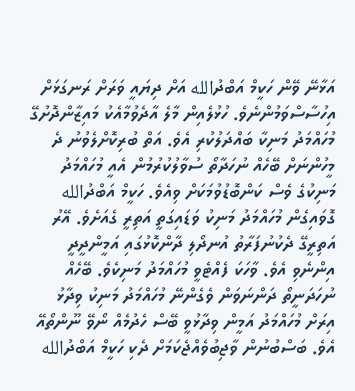އަޅާނޭ ވޭން ހަކީމް އަބްދުالله އަށް ދިޔައީ ވަރަށް ރަނގަޅަށް އިހުސާސްވަމުންނެވެ. ހުޅުލެއިން މާލެ އާދެވުމާއެކު މައިޒާންދޮށުގޭ މުހައްމަދު މަނިކާ ބައްދަލުކުރި އެވެ. އަތް ބުރިކޮށްލެވުނު ދެ މީހުންނަށް ބޭހެއް ނުހަދާތޯ ސުވާލުކުރުމުން އެއީ މުހައްމަދު މަނިކުގެ ވެސް ކަންބޮޑުވުމަކަށް ވިއެވެ. ހަކީމް އަބްދުالله ގޮވައިގެން މުހައްމަދު މަނިކު ވަޑައިގަތީ އަތިރީ ގެއަށެވެ. އޭރު އަތިރީގޭ ދެކުނުފަރާތު އުނދޯލި ދާންކޮޅުގައި އަމީންދީދީ އިންނެވި އެވެ. ވާހަކަ ފެއްޓެވީ މުހައްމަދު މަނިކެވެ. ބޭހެއް ނުހަދަނީތޯ ދަންނަވަން ވެގެންނޭ މުހައްމަދު މަނިކު ވިދާޅު އިރަށް މުހައްމަދު އަމީން ވިދާޅުވީ ބޭސް ހެދުމެއް ނޯވޭ ނޫންތޯއޭ އެވެ. ބަސްބުނުން ވާޖިބުވެއްޖެކަމަށް ދެކި ހަކީމް އަބްދުالله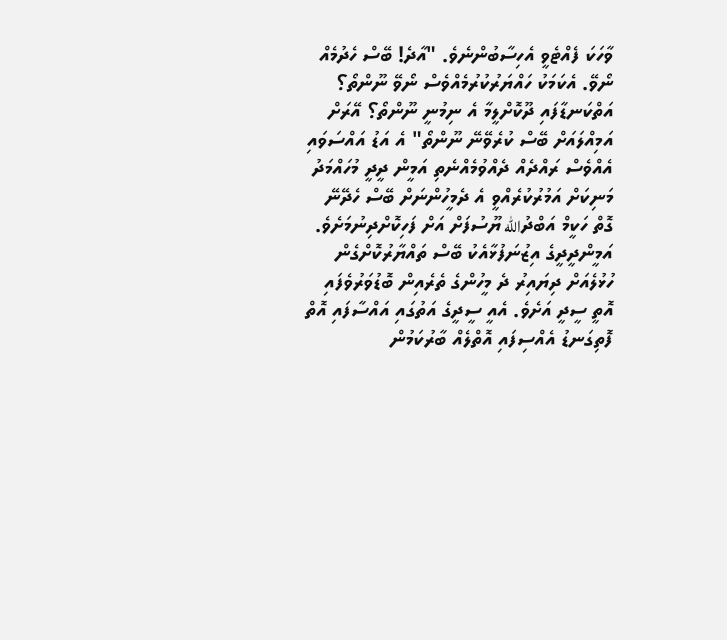ވާހަކަ ފެއްޓެވީ އެހިސާބުންނެވެ. "އާދެ! ބޭސް ހެދުމެއް ނޯވޭ. އެކަމަކު ހައްޔަރުކުރުމެއްވެސް ނޯވޭ ނޫންތޯ؟ އަތްކަނޑާފައި ދޫކޮށްލީމާ އެ ނިމުނީ ނޫންތޯ؟ އޭރަށް އަމިއްލައަށް ބޭސް ކުރެވޭނޭ ނޫންތޯ" އެ އަޑު އައްސަވައި އެއްވެސް ރައްދެއް ދެއްވުމެއްނެތި އަމީން ދީދީ މުހައްމަދު މަނިކަށް އަމުރުކުރެއްވީ އެ ދެމީހުންނަށް ބޭސް ހެދޭނޭ ގޮތް ހަކީމް އަބްދުالله ޔޫސުފަށް އަށް ފަހިކޮށްދިނުމަށެވެ.
އަމީންދީދީގެ އިޒުނަފުޅާއެކު ބޭސް ތައްޔާރުކޮށްގެން ހުޅުލެއަށް ދިޔައިރު ދެ މީހުންގެ ތެރެއިން ބޮޑުވަރުވެފައި އޮތީ ސީދީ އަށެވެ. އެއީ ސީދީގެ އަތުގައި އައްސާފައި އޮތް ފޮތިގަނޑު އެއްސިފައި އޮތްލެއް ބާރުކަމުން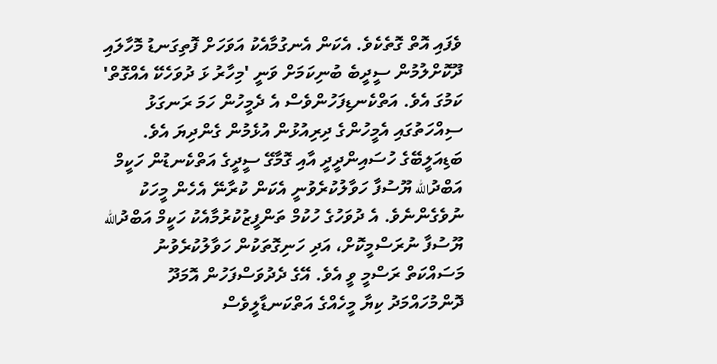ވެފައި އޮތް ގޮތެކެވެ. އެކަން އެނގުމާއެކު އަވަހަށް ފޮތިގަނޑު މޮހާލައި ދޫކޮށްލުމުން ސީދީބެ ބުނިކަމަށް ވަނީ 'މިހާރު ޅަ ދުވަހެކޭ އެއްގޮތް' ކަމުގަ އެވެ. އަތްކެނޑިފަހުންވެސް އެ ދެމީހުން ހަމަ ރަނގަޅު ސިއްހަތުގައި އެމީހުންގެ ދިރިއުޅުން އުޅެމުން ގެންދިޔަ އެވެ.
ބަޑިއަލީބޭގެ ހުސައިންދީދީ އާއި ގޮމާގޭ ސީދީގެ އަތްކެނޑުން ހަކީމް އަބްދުالله ޔޫސުފާ ހަވާލުކުރެވުނީ އެކަން ކުރާނޭ އެހެން މީހަކު ނުވެގެންނެވެ. އެ ދުވަހުގެ ހުކުމް ތަންފީޒުކުރުމާއެކު ހަކީމް އަބްދުالله ޔޫސުފާ ނުރަސްމީކޮށް، އަދި ހަނިގޮތަކުން ހަވާލުކުރެވުނު މަސައްކަތް ރަސްމީ ވީ އެވެ. އޭގެ ދެދުވަސްފަހުން އޮމަދޫ ދޮންމުހައްމަދު ކިޔާ މީހެއްގެ އަތްކަނޑާލީވެސް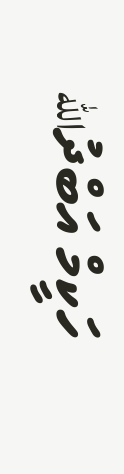ހަކީމް އަބްދުالله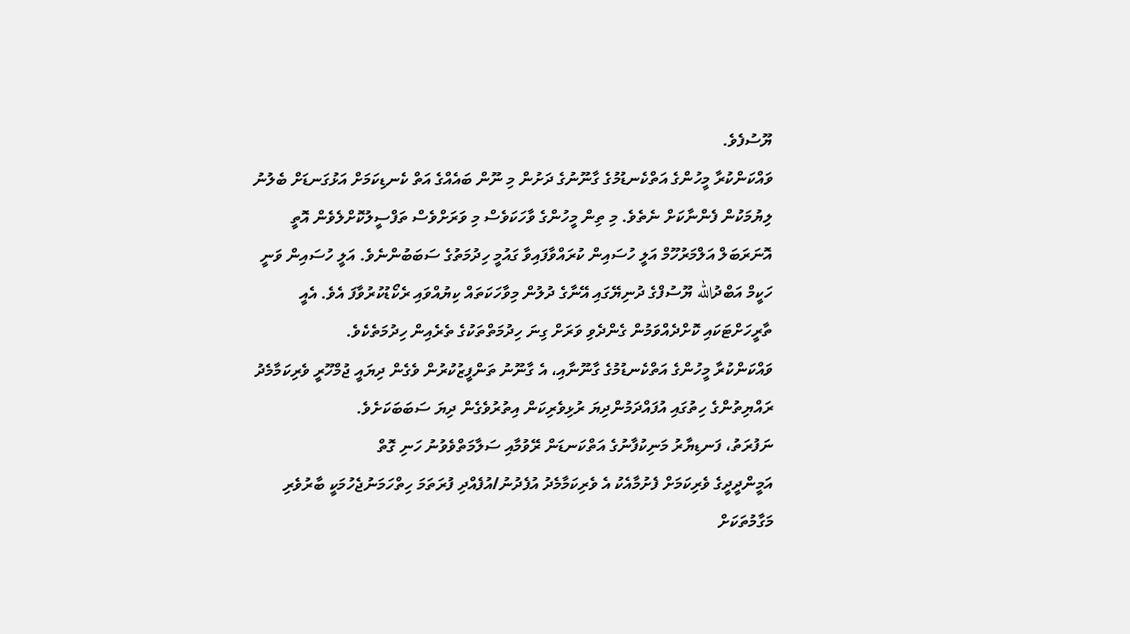ޔޫސުފެވެ.
ވައްކަންކުރާ މީހުންގެ އަތްކެނޑުމުގެ ގާނޫނުގެ ދަށުން މި ނޫން ބައެއްގެ އަތް ކެނޑިކަމަށް އަޅުގަނޑަށް ބެލުނު ލިޔުމަކުން ފެންނާކަށް ނެތެވެ. މި ތިން މީހުންގެ ވާހަކަވެސް މި ވަރަށްވެސް ތަފްސީލުކޮށްލެވެން އޮތީ އޮނަރަބަލް އަލްމަރުހޫމް އަލީ ހުސައިން ކުރައްވާފައިވާ ގައުމީ ހިދުމަތުގެ ސަބަބުންނެވެ. އަލީ ހުސައިން ވަނީ ހަކީމް އަބްދުالله ޔޫސުފްގެ ދުނިޔޭގައި އޭނާގެ ދުލުން މިވާހަކަތައް ކިޔުއްވައި ރެކޯޑުކުރުވާފަ އެވެ. އެއީ ތާރީހަށްޓަކައި ކޮށްދެއްވަމުން ގެންދެވި ވަރަށް ގިނަ ހިދުމަތްތަކުގެ ތެރެއިން ހިދުމަތެކެވެ.
ވައްކަންކުރާ މީހުންގެ އަތްކެނޑުމުގެ ގާނޫނާއި، އެ ގާނޫނު ތަންފީޒުކުރުން ވެގެން ދިޔައީ ޖުމްހޫރީ ވެރިކަމާމެދު ރައްޔިތުންގެ ހިތުގައި އުފައްދަމުންދިޔަ ރުޅިވެރިކަން އިތުރުވެގެން ދިޔަ ސަބަބަކަށެވެ.
ނަފުރަތު، ފަނޑިޔާރު މަނިކުފާނުގެ އަތްކަނޑަން ރޭވުމާއި ސަލާމަތްވެވުނު ހަނި ގޮތް
އަމީންދީދީގެ ވެރިކަމަށް ފެށުމާއެކު އެ ވެރިކަމާމެދު އުފެދުނު/އުފެއްދި ފުރަތަމަ ހިތްހަމަނުޖެހުމަކީ ބާރުވެރި މަގާމުތަކަށް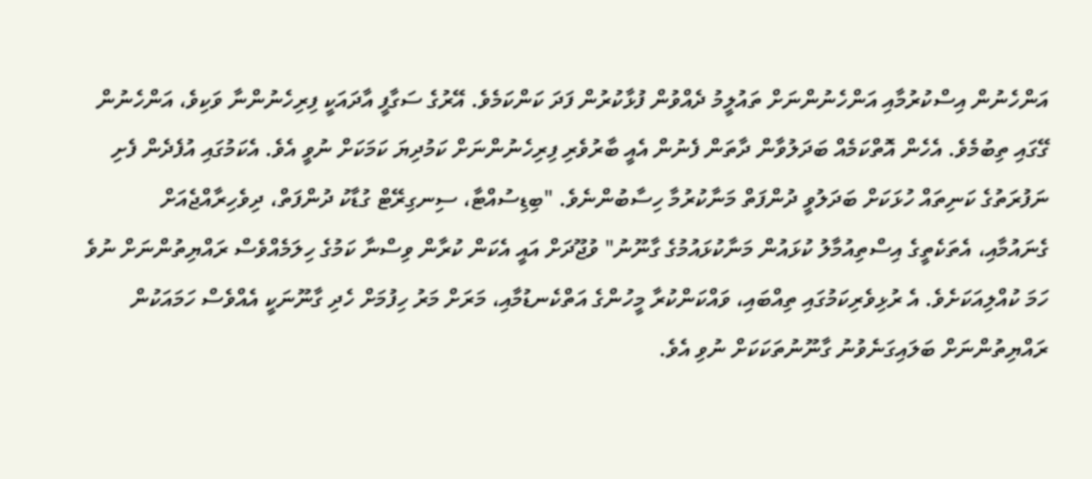އަންހެނުން އިސްކުރުމާއި އަންހެނުންނަށް ތައުލީމު ދެއްވުން ފުޅާކުރުން ފަދަ ކަންކަމެވެ. އޭރުގެ ސަގާފީ އާދައަކީ ފިރިހެނުންނާ ވަކިވެ، އަންހެނުން ގޭގައި ތިބުމެވެ. އެހެން އޮތްކަމެއް ބަދަލުވާން ދާތަން ފެނުން އެއީ ބާރުވެރި ފިރިހެނުންނަށް ކަމުދިޔަ ކަމަކަށް ނުވީ އެވެ. އެކަމުގައި އުފެދެން ފެށި ނަފުރަތުގެ ކަނިތައް ހުޅަކަށް ބަދަލުވީ ދުންފަތް މަނާކުރުމާ ހިސާބުންނެވެ. "ބިޑިސުއްޓާ، ސިނގިރޭޓް ގުޑާކު ދުންފަތް، ދިވެހިރާއްޖެއަށް ގެނައުމާއި، އެތަކެތީގެ އިސްތިއުމާލު ކުޅައުން މަނާކުޅައުމުގެ ގާނޫނު" ވުޖޫދަށް އައީ އެކަން ކުރާން ވިސްނާ ކަމުގެ ހިލަމެއްވެސް ރައްޔިތުންނަށް ނުވެ ހަމަ ކުއްލިއަކަށެވެ. އެ ރުޅިވެރިކަމުގައި ތިއްބައި، ވައްކަންކުރާ މީހުންގެ އަތްކެނޑުމާއި، މަރަށް މަރު ހިފުމަށް ހެދި ގާނޫނަކީ އެއްވެސް ހަމައަކުން ރައްޔިތުންނަށް ބަލައިގަނެވުނު ގާނޫނުތަކަކަށް ނުވި އެވެ.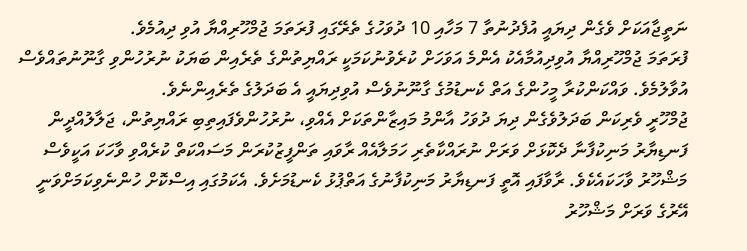ނަތީޖާއަކަށް ވެގެން ދިޔައީ އުފެދުނުތާ 7 މަހާއި 10 ދުވަހުގެ ތެރޭގައި ފުރަތަމަ ޖުމްހޫރިއްޔާ އުވި ދިއުމެވެ.
ފުރަތަމަ ޖުމްހޫރިއްޔާ އުވިދިއުމާއެކު އެންމެ އަވަހަށް ކުރެވުނުކަމަކީ ރައްޔިތުންގެ ތެރެއިން ބަޔަކު ނުރުހުންވި ގާނޫނުތައްވެސް އުވާލުމެވެ. ވައްކަންކުރާ މީހުންގެ އަތް ކެނޑުމުގެ ގާނޫނުވެސް އުވިދިޔައީ އެ ބަދަލުގެ ތެރެއިންނެވެ.
ޖުމްހޫރީ ވެރިކަން ބަދަލުވެގެން ދިޔަ ދުވަހު އާންމު މައިޒާންތަކަށް އެއްވި، ނުރުހުންވެފައިތިބި ރައްޔިތުން، ޖަލާލުއްދީން ފަނޑިޔާރު މަނިކުފާނާ ދެކޮޅަށް ވަރަށް ނުރައްކާތެރި ހަމަލާއެއް ރާވައި ތަންފީޒުކުރަން މަސައްކަތް ކުރެއްވި ވާހަކަ އަކީވެސް މަޝްހޫރު ވާހަކައެކެވެ. ރާވާފައި އޮތީ ފަނޑިޔާރު މަނިކުފާނުގެ އަތްޕުޅު ކެނޑުމަށެވެ. އެކަމުގައި އިސްކޮށް ހުންނެވިކަމަށްވަނީ އޭރުގެ ވަރަށް މަޝްހޫރު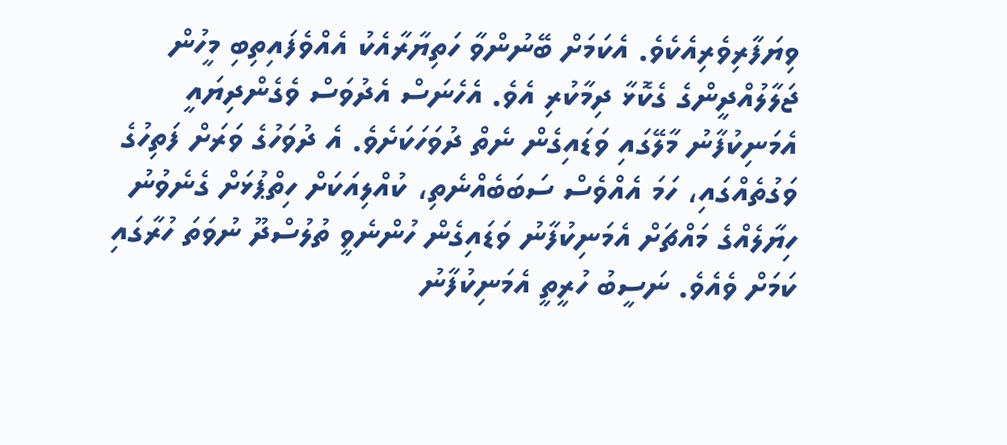ވިޔަފާރިވެރިއެކެވެ. އެކަމަށް ބޭނުންވާ ހަތިޔާރާއެކު އެއްވެފައިތިބި މީހުން ޖަލާލުއްދީންގެ ގެކޮޅާ ދިމާކުރި އެވެ. އެހެނަސް އެދުވަސް ވެގެންދިޔައީ އެމަނިކުފާނު މާލޭގައި ވަޑައިގެން ނެތް ދުވަހަކަށެވެ. އެ ދުވަހުގެ ވަރަށް ފަތިހުގެ ވަގުތެއްގައި، ހަމަ އެއްވެސް ސަބަބެއްނެތި، ކުއްލިއަކަށް ހިތްޕުޅަށް ގެނެވުނު ހިޔާލެއްގެ މައްޗަށް އެމަނިކުފާނު ވަޑައިގެން ހުންނެވީ ތުލުސްދޫ ނުވަތަ ހުރާގައި ކަމަށް ވެއެވެ. ނަސީބު ހުރީތީ އެމަނިކުފާނު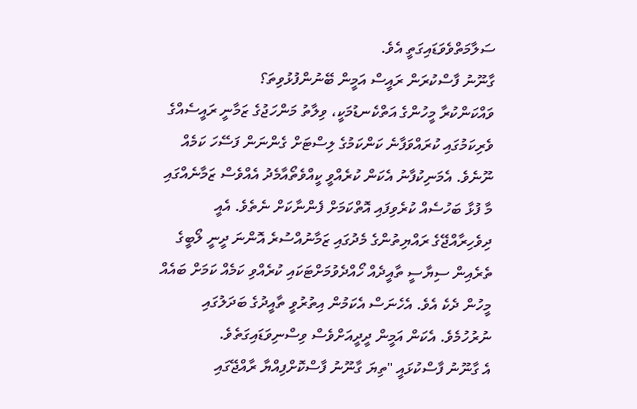ސަލާމަތްވެވަޑައިގަތީ އެވެ.
ގާނޫނު ފާސްކުރަން ރައީސް އަމީން ބޭނުންފުޅުވިތަ؟
ވައްކަންކުރާ މީހުންގެ އަތްކެނޑުމަކީ، ވިލާތު މަންހަޖުގެ ޒަމާނީ ރައީސެއްގެ ވެރިކަމުގައި ކުރައްވަފާނެ ކަންކަމުގެ ލިސްޓަށް ގެންނަން ފަސޭހަ ކަމެއް ނޫނެވެ. އެމަނިކުފާނު އެކަން ކުރެއްވީ ކީއްވެތޯއާމެދު އެއްވެސް ޒަމާނެއްގައި މާ ފުޅާ ބަހުސެއް ކުރެވިފައި އޮތްކަމަށް ފެންނާކަށް ނެތެވެ. އެއީ ދިވެހިރާއްޖޭގެ ރައްޔިތުންގެ މެދުގައި ޒަމާނުއްސުރެ އޮންނަ ދީނީ ލޯބީގެ ތެރެއިން ސިޔާސީ ތާއީދެއް ހޯއްދެވުމަށްޓަކައި ކުރެއްވި ކަމެއް ކަމަށް ބައެއް މީހުން ދެކެ އެވެ. އެހެނަސް އެކަމުން އިތުރުވީ ތާއީދުގެ ބަދަލުގައި ނުރުހުމެވެ. އެކަން އަމީން ދީދީއަށްވެސް ވިސްނިވަޑައިގަތެވެ.
އެ ގާނޫނު ފާސްކުޅައީ "ތިޔަ ގާނޫނު ފާސްކޮށްފިއްޔާ ރާއްޖޭގައި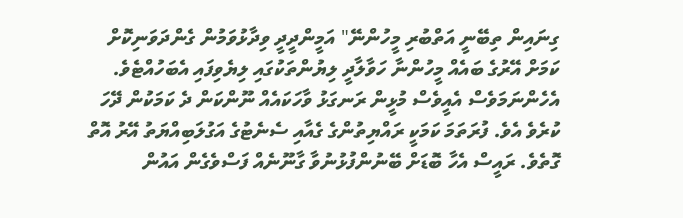ގިނައިން ތިބޭނީ އަތްބުރި މީހުންނޭ" އަމީންދީދީ ވިދާޅުވަމުން ގެންދަވަނިކޮށް ކަމަށް އޭރުގެ ބައެއް މީހުންނާ ހަވާލާދީ ލިޔުންތަކުގައި ލިޔެވިފައި އެބަހުއްޓެވެ. އެހެންނަމަވެސް އެއީވެސް މުޅީން ރަނގަޅު ވާހަކައެއް ނޫންކަން ދެ ކަމަކުން ދޭހަ ކުރެވެ އެވެ. ފުރަތަމަ ކަމަކީ ރައްޔިތުންގެ ގެއާއި ސެނެޓުގެ އަގުލަބިއްޔަތު އޭރު އޮތް ގޮތެވެ. ރައީސް އެހާ ބޮޑަށް ބޭނުންފުޅުނުވާ ގާނޫނެއް ފަސްވެގެން އައުން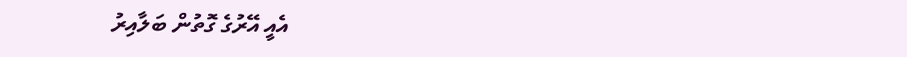އެއީ އޭރުގެ ގޮތުން ބަލާއިރު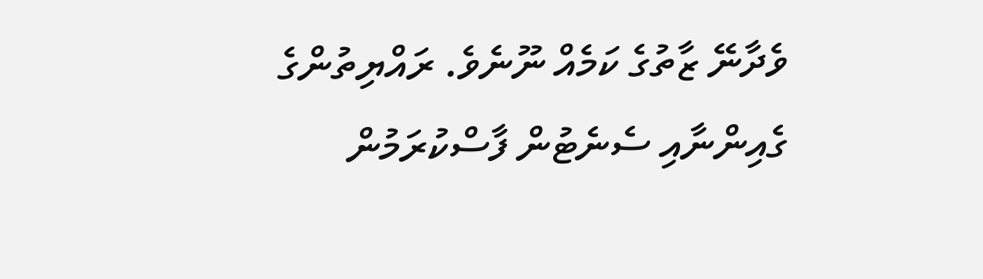ވެދާނޭ ޒާތުގެ ކަމެއް ނޫނެވެ. ރައްޔިތުންގެ ގެއިންނާއި ސެނެޓުން ފާސްކުރަމުން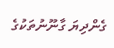ގެންދިޔަ ގާނޫނުތަކުގެ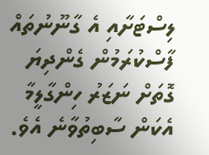ލިސްޓަށާއި އެ ގާނޫނުތައް ފާސްކުރަމުން ގެންދިޔަ ގޮތަށް ނަޒަރު ހިންގާލީމާ އެކަން ސާބިތުވާނެ އެވެ.